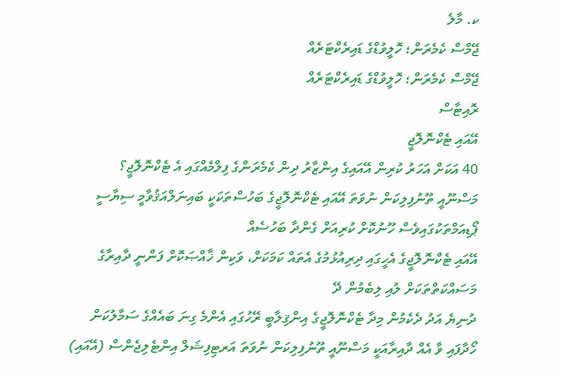ކ. މާލެ
ޖޭމްސް ކެމެރަން؛ ހޮލީވުޑްގެ ޑައިރެކްޓަރެއް
ޖޭމްސް ކެމެރަން؛ ހޮލީވުޑްގެ ޑައިރެކްޓަރެއް
ރޮއިޓާސް
އޭއައި ޓެކްނޮލޮޖީ
40 އަކަށް އަހަރު ކުރިން އޭއައިގެ އިންޒާރު ދިން ކެމެރަންގެ ފިލްމެއްގައި އެ ޓެކްނޮލޮޖީ؟
މަސްނޫއީ ތޫނުފިލިކަން ނުވަތަ އޭއައި ޓެކްނޮލޮޖީގެ ބަހުސްތަކަކީ ބައިނަލްއަޤުވާމީ ސިޔާސީ ޕޯޑިއަމްތަކުގައިވެސް ހޫނުކޮށް ކުރިއަށް ގެންދާ ބަހުސެއް
އޭއައި ޓެކްނޮލޮޖީގެ އެހީގައި ދިރިއުޅުމުގެ އެތައް ކަމަކަށް، ވަކިން ޚާއްޞަކޮށް ފަންނީ ދާއިރާގެ މަސައްކަތްތަކަށް ލުއި ލިބެމުން ދޭ
ދުނިޔެ އަދު ދެކެމުން މިދާ ޓެކްނޮލޮޖީގެ އިންޤިލާބީ ރޭހުގައި އެންމެ ގިނަ ބައެއްގެ ސަމާލުކަން ހޯދާފައި ވާ އެއް ދާއިރާއަކީ މަސްނޫއީ ތޫނުފިލިކަން ނުވަތަ އަރޓިފިޝަލް އިންޓެލިޖެންސް (އޭއައި)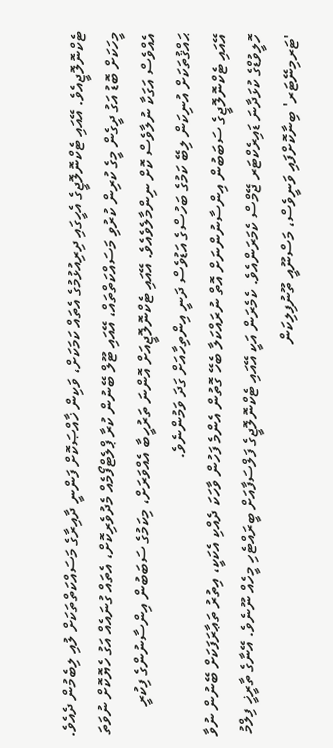ޓެކްނޮލޮޖީއެވެ. އޭއައި ޓެކްނޮލޮޖީގެ އެހީގައި ދިރިއުޅުމުގެ އެތައް ކަމަކަށް، ވަކިން ޚާއްޞަކޮށް ފަންނީ ދާއިރާގެ މަސައްކަތްތަކަށް ލުއި ލިބެމުން ދެއެވެ. މީހަކަށް ބޮޑު އަގު ދީގެން މީގެ ކުރިން ކުރުވި މަސައްކަތްތައް، އޭއައި ޓޫލް ބޭނުން ކުރާ ޕްލެޓްފޯމެއް މެދުވެރިކޮށް، އެތައް ގުނައެއް އަގު ހެޔޮކޮށް ނުވަތަ އެއްވެސް އަގަކާ ނުލާވެސް ކޮށް ނިންމާލެވެއެވެ. އޭއައި ޓެކްނޮލޮޖީއަށް އޮންނަ ތަރުހީބާ އެއްވަރަށް، މިކަމުގެ ސަބަބުން އިންސާނުންގެ ފިކުރީ ޙައްޤުތަކަށް އުނިކަން ލިބޭ ކަމުގެ ބަހުސްގެ އަޑުވެސް ދަނީ އިންތިހާއަށް ގަދަ ވަމުންނެވެ.
އޭއައި ޓެކްނޮލޮޖީގެ ސަބަބުން އިންސާނުންނަށް އޮތް ނުރައްކަލާ ބެހޭ ގޮތުން އެންމެ ފަހުން ވާހަކަ ދެއްކި އެކަކީ، އިތުރު ތަޢާރަފަކަށް ބޭނުން ނުވާ ހޮލީވުޑްގެ ކުޅަދާނަ ޑައިރެކްޓަރ ޖޭމްސް ކެމަރަންއެވެ. ކެމެރަން އަކީ އޭއައި ޓެކްނޮލޮޖީގެ ފަލްސަފާއަށް ބީރައްޓެހި މީހެއް ނޫނެވެ. އޭނާގެ ތާރީޚީ ފިލްމު 'ޓަރމިނޭޓަރ' ބިނާކޮށްފައި ވަނީވެސް، މަސްނޫއީ ތޫނުފިލިކަން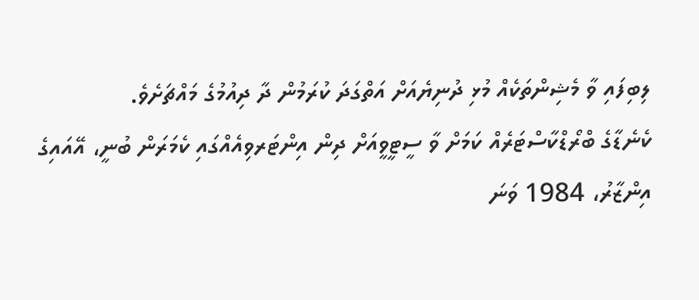ލިބިފައި ވާ މެޝިންތަކެއް މުޅި ދުނިޔެއަށް އަތްގަދަ ކުރަމުން ދާ ދިއުމުގެ މައްޗަށެވެ.
ކެނެޑާގެ ބްރޯޑްކާސްޓަރެއް ކަމަށް ވާ ސީޓީވީއަށް ދިން އިންޓަރވިއެއްގައި ކެމަރަން ބުނީ، އޭއައިގެ އިންޒާރު، 1984 ވަނަ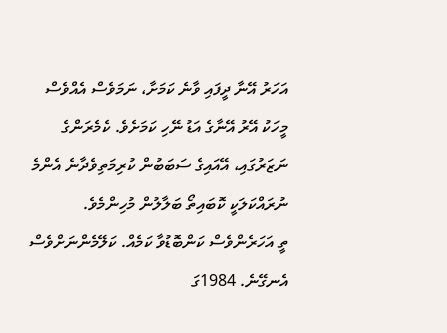އަހަރު އޭނާ ދީފައި ވާނެ ކަމަށާ، ނަމަވެސް އެއްވެސް މީހަކު އޭރު އޭނާގެ އަޑު ނޭހި ކަމަށެވެ. ކެމެރަންގެ ނަޒަރުގައި، އޭއައިގެ ސަބަބުން ކުރިމަތިވެދާނެ އެންމެ ނުރައްކަލަކީ ކޮބައިތޯ ބަލާލުން މުހިންމެވެ.
ތީ އަހަރެންވެސް ކަންބޮޑުވާ ކަމެއް. ކަލޭމެންނަށްވެސް އެނގޭނެ. 1984ގަ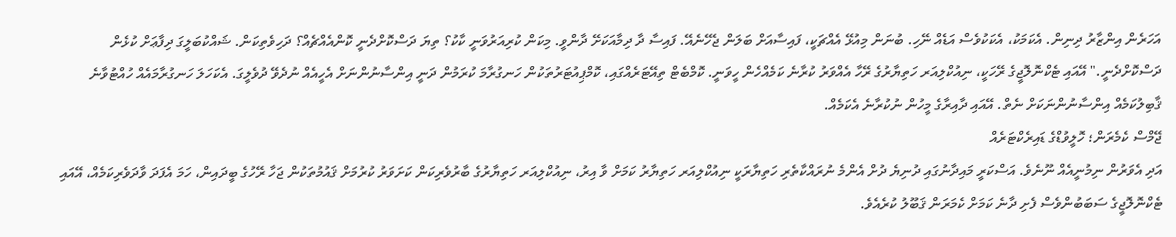އަހަރެން އިންޒާރު ދިނިން. އެކަމަކު، އެކަކުވެސް އަޑެއް ނޭހި. ބުނަން މިއުޅޭ އެއްޗަކީ، ފައިސާއަށް ބަލަން ޖެހޭނެއޭ. ފައިސާ ދާ ދިމާއަކަށޭ ދާންވީ. މިކަން ކުރިއަރުވަނީ ކާކު؟ ތިޔަ ދަސްކޮށްދެނީ ކޮންއެއްޗެއް؟ ދަހިވެތިކަން. ޝައްކުބަލީގަ ދިފާޢަށް ކުޅެން ދަސްކޮށްދެނީ." އޭއައި ޓެކްނޮލޮޖީގެ ރޭހަކީ، ނިއުކްލިއަރ ހަތިޔާރުގެ ރޭހާ އެއްވަރު ކުރާނެ ކަމެއްހެން ހީވަނީ. ކޮމްބެޓް ތިއޭޓަރެއްގައި، ކޮމްޕިއުޓަރުތަކުން ހަނގުރާމަ ކުރަމުން ދަނީ އިންސާނުންނަށް އެހީއެއް ނުދެވޭ ދުވެލީގަ. އެކަހަލަ ހަނގުރާމައެއް ހުއްޓުވާނެ ޤާބިލުކަމެއް އިންސާނުންނަކަށް ނެތް. އޭއައި ދާއިރާގެ މީހުން ނުކުރާނެ އެކަމެއް.
ޖޭމްސް ކެމެރަން؛ ހޮލީވުޑްގެ ޑައިރެކްޓަރެއް
އަދި އެވަރުން ނިމުނީއެއް ނޫނެވެ. އަސްކަރީ މައިދާނުގައި ދުނިޔެ ދުށް އެންމެ ނުރައްކާތެރި ހަތިޔާރަކީ ނިއުކްލިއަރ ހަތިޔާރު ކަމަށް ވާ އިރު، ނިއުކްލިއަރ ހަތިޔާރުގެ ބާރުވެރިކަން ކަށަވަރު ކުރުމަށް ޤައުމުތަކުން ޖަހާ ރޭހުގެ ބީދައިން، ހަމަ އެފަދަ ވާދަވެރިކަމެއް، އޭއައި ޓެކްނޮލޮޖީގެ ސަބަބުންވެސް ފެށި ދާނެ ކަމަށް ކެމަރަން ޤަބޫލު ކުރެއެވެ.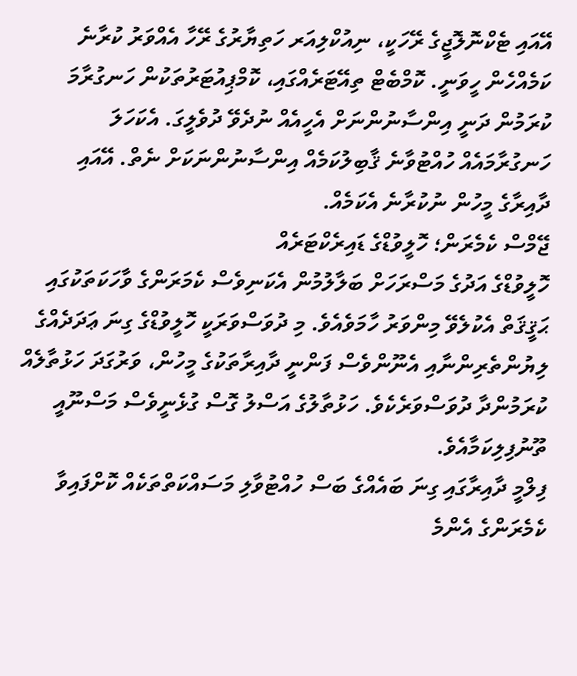އޭއައި ޓެކްނޮލޮޖީގެ ރޭހަކީ، ނިއުކްލިއަރ ހަތިޔާރުގެ ރޭހާ އެއްވަރު ކުރާނެ ކަމެއްހެން ހީވަނީ. ކޮމްބެޓް ތިއޭޓަރެއްގައި، ކޮމްޕިއުޓަރުތަކުން ހަނގުރާމަ ކުރަމުން ދަނީ އިންސާނުންނަށް އެހީއެއް ނުދެވޭ ދުވެލީގަ. އެކަހަލަ ހަނގުރާމައެއް ހުއްޓުވާނެ ޤާބިލުކަމެއް އިންސާނުންނަކަށް ނެތް. އޭއައި ދާއިރާގެ މީހުން ނުކުރާނެ އެކަމެއް.
ޖޭމްސް ކެމެރަން؛ ހޮލީވުޑްގެ ޑައިރެކްޓަރެއް
ހޮލީވުޑްގެ އަދުގެ މަސްރަހަށް ބަލާލުމުން އެކަނިވެސް ކެމަރަންގެ ވާހަކަތަކުގައި ޙަޤީޤަތް އެކުލެވޭ މިންވަރު ހާމަވެއެވެ. މި ދުވަސްވަރަކީ ހޮލީވުޑްގެ ގިނަ ޢަދަދެއްގެ ލިޔުންތެރިންނާއި އެނޫންވެސް ފަންނީ ދާއިރާތަކުގެ މީހުން، ވަރުގަދަ ހަޅުތާލެއް ކުރަމުންދާ ދުވަސްވަރެކެވެ. ހަޅުތާލުގެ އަސްލު ގޮސް ގުޅެނީވެސް މަސްނޫއީ ތޫނުފިލިކަމާއެވެ.
ފިލްމީ ދާއިރާގައި ގިނަ ބައެއްގެ ބަސް ހުއްޓުވާލި މަސައްކަތްތަކެއް ކޮށްފައިވާ ކެމެރަންގެ އެންމެ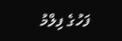ފަހުގެ ފިލްމު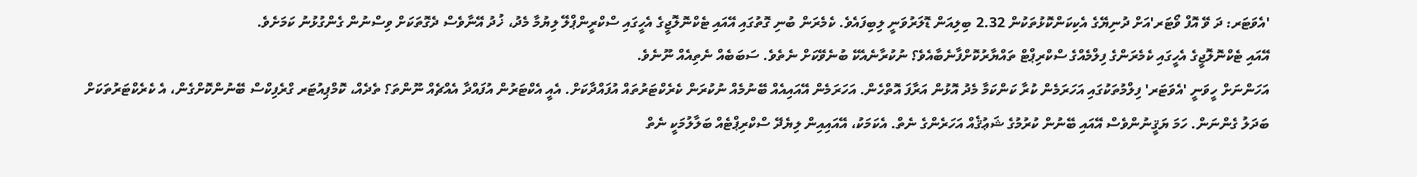'އެވަޓަރ: ދަ ވޭ އޮފް ވޯޓަރ'އަށް ދުނިޔޭގެ އެކިކަންކޮޅުތަކުން 2.32 ބިލިއަން ޑޮލަރުވަނީ ލިބިފައެވެ. ކެމެރަން ބުނި ގޮތުގައި އޭއައި ޓެކްނޮލޮޖީގެ އެހީގައި ސްކްރީންޕްލޭ ލިޔުމާ މެދު، ޚުދު އޭނާވެސް ދެގޮތަކަށް ވިސްނުން ގެންގުޅުނު ކަމަށެވެ.
އޭއައި ޓެކްނޮލޮޖީގެ އެހީގައި ކެމެރަންގެ ފިލްމެއްގެ ސްކްރިޕްޓް ތައްޔާރުކޮށްފާނެބާއެވެ؟ ނުކުރާނެއެކޭ ބުނެވޭކަށް ނެތެވެ. ސަބަބެއް ނެތިއެއް ނޫނެވެ.
އަހަންނަށް ހީވަނީ 'އެވަޓަރ' ފިލްމުތަކުގައި އަހަރަމެން ކުރާ ކަންކަމާ މެދު އޮޅުން އަރާފަ އޮތްހެން. އަހަރަމެން އޭއައިއެއް ބޭނުމެއް ނުކުރަން ކެރެކްޓަރުތައް އުފައްދާކަށް. އެއީ އެކްޓަރުން އުފައްދާ އެއްޗެއް ނޫންތަ؟ ތެދެއް، ކޮމްޕިއުޓަރ ގްރެފިކްސް ބޭނުންކޮށްގެން، އެ ކެރެކްޓަރުތަކަށް ބަދަލު ގެންނަން. ހަމަ ޔަޤީނުންވެސް އޭއައި ބޭނުން ކުރުމުގެ ޝަޢުޤެއް އަހަރެންގެ ނެތް. އެކަމަކު، އޭއައިއިން ލިޔެދޭ ސްކްރިޕްޓެއް ބަލާލުމަކީ ނެތް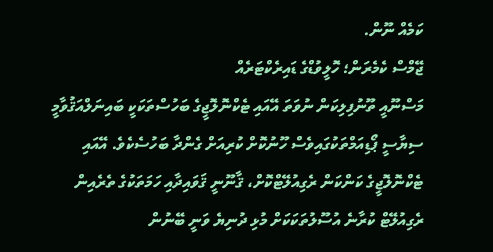ކަމެއް ނޫން.
ޖޭމްސް ކެމެރަން؛ ހޮލީވުޑްގެ ޑައިރެކްޓަރެއް
މަސްނޫއީ ތޫނުފިލިކަން ނުވަތަ އޭއައި ޓެކްނޮލޮޖީގެ ބަހުސްތަކަކީ ބައިނަލްއަޤުވާމީ ސިޔާސީ ޕޯޑިއަމްތަކުގައިވެސް ހޫނުކޮށް ކުރިއަށް ގެންދާ ބަހުސެކެވެ. އޭއައި ޓެކްނޮލޮޖީގެ ކަންކަން ރެގިއުލޭޓްކޮށް، ޤާނޫނީ ޤަވައިދާއި ހަމަތަކުގެ ތެރެއިން ރެގިއުލޭޓް ކުރާނެ އުސޫލުތަކަކަށް މުޅި ދުނިޔެ ވަނީ ބޭނުން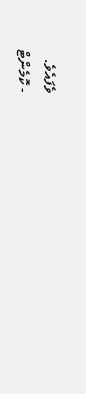ވެފައެވެ.
- ކޮމެންޓް